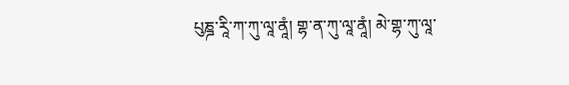པུཎྜ་རཱི་ཀ་ཀུ་ལཱ་ནཱཾ། གྷ་ན་ཀུ་ལཱ་ནཱཾ། མེ་གྷ་ཀུ་ལཱ་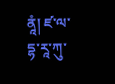ནཱཾ། ཛ་ལ་དྷ་རཱ་ཀུ་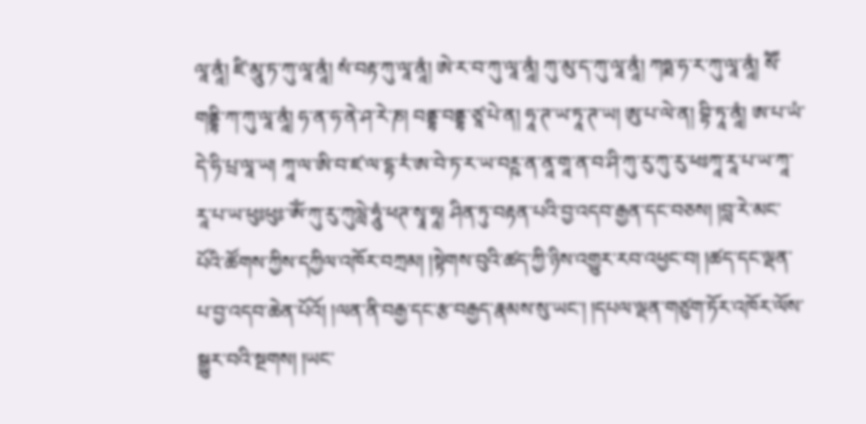ལཱ་ནཱཾ། ཛི་མཱུ་ཏ་ཀུ་ལཱ་ནཱཾ། སཾ་བརྟ་ཀུ་ལཱ་ནཱཾ། ཨེ་ར་བ་ཀུ་ལཱ་ནཱཾ། ཀུ་མུ་ད་ཀུ་ལཱ་ནཱཾ། ཀཧྨ་ཧ་ར་ཀུ་ལཱ་ནཱཾ། སཽ་གནྡྷི་ཀ་ཀུ་ལཱ་ནཱཾ། ཧ་ན་ཧ་ནེ་ཤ་རེ་ཎ། བནྡྷ་བནྡྷ་ཙཱ་པེ་ན། ཧཱ་ཊ་ཡ་ཏཱ་ཊ་ཡ། ཨུ་པ་ལེ་ན། བྷི་ཏཱ་ནཱཾ། ཨ་པ་ཡཾ་དེ་ཧི་པྲ་ལཱ་ཡ། ཀཱ་ལ་ཨི་བ་ཛ་ལ་དྷ་རཾ་ཨ་བེ་ཏ་ར་ཡ་བཪྵ་ན་ནཱ་གཱ་ན་བ་ཤི་ཀུ་རུ་ཀུ་རུ་ཕཿཀཱ་རཱ་པ་ཡ་ཀཱ་རཱ་པ་ཡ་ཕུཿཕུཿ་ཨོཾ་ཀུ་རུ་ཀུལླེ་ཧཱུཾ་ཕཊ་སྭཱ་ཧཱ། ཤིན་ཏུ་བརྟན་པའི་བྱ་འདབ་རྒྱན་དང་བཅས། །བླ་རེ་མང་པོའི་ཚོགས་ཀྱིས་དཀྱིལ་འཁོར་བཀྲམ། །སྟེགས་བུའི་ཚད་ཀྱི་ཉིས་འགྱུར་རབ་འཕྱང་བ། །ཚད་དང་ལྡན་པ་བྱ་འདབ་ཆེན་པོའོ། །ལན་ནི་བརྒྱ་དང་རྩ་བརྒྱད་རྣམས་སུ་ཡང་། །དཔལ་ལྡན་གཙུག་ཏོར་འཁོར་ལོས་སྒྱུར་བའི་སྔགས། །ཡང་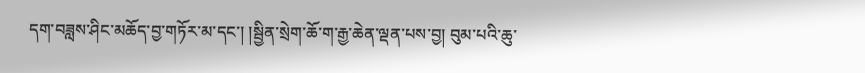དག་བཟླས་ཤིང་མཆོད་བྱ་གཏོར་མ་དང་། །སྦྱིན་སྲེག་ཆོ་ག་རྒྱ་ཆེན་ལྡན་པས་བྱ། བུམ་པའི་ཆུ་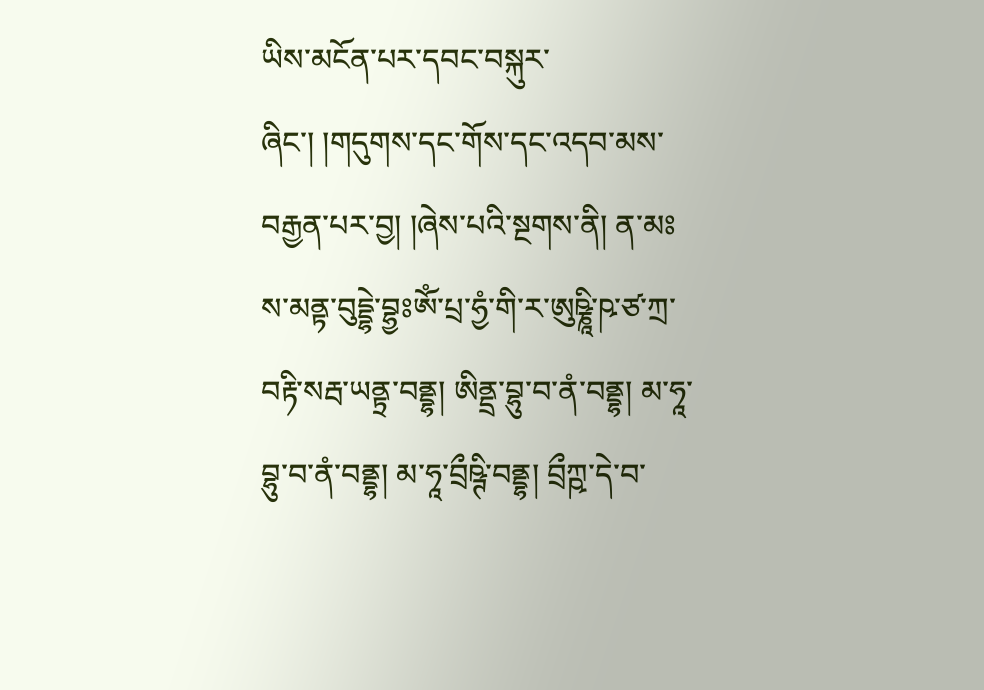ཡིས་མངོན་པར་དབང་བསྐུར་ཞིང་། །གདུགས་དང་གོས་དང་འདབ་མས་བརྒྱན་པར་བྱ། །ཞེས་པའི་སྔགས་ནི། ན་མཿས་མནྟ་བུདྡྷེ་བྷྱཿཨོཾ་པྲ་ཧྱཾ་གི་ར་ཨུཥྞཱི་ཥ་ཙ་ཀྲ་བརྟི་སརྦ་ཡནྟྲ་བནྡྷ། ཨིནྡྲ་བྷུ་བ་ནཾ་བནྡྷ། མ་ཧཱ་བྷུ་བ་ནཾ་བནྡྷ། མ་ཧཱ་བྲྀཥྚི་བནྡྷ། བྲྀཀྵ་དེ་བ་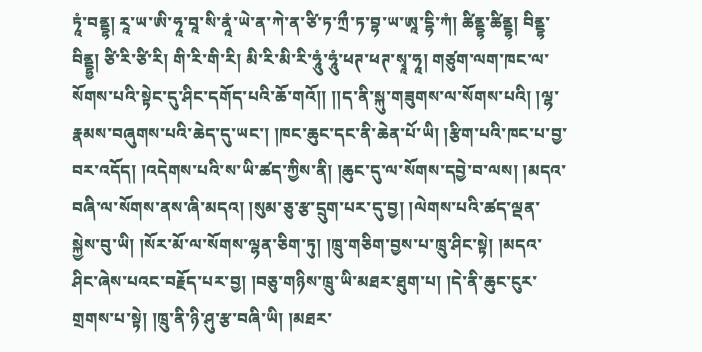ཏཱཾ་བནྡྷ། རཱ་ཡ་ཨི་ཧཱ་བཱ་སི་ནཱཾ་ཡེ་ན་ཀེ་ན་ཙི་ཏ་ཀྲྀ་ཏ་བྷ་ཡ་ཨཱ་དྷི་ཀཾ། ཚིནྡྷ་ཚིནྡྷ། བིནྡྷ་བིནྡྷྱ། ཙི་རི་ཙི་རི། གི་རི་གི་རི། མི་རི་མི་རི་ཧཱུཾ་ཧཱུཾ་ཕཊ་ཕཊ་སྭཱ་ཧཱ། གཙུག་ལག་ཁང་ལ་སོགས་པའི་སྟེང་དུ་ཤིང་དགོད་པའི་ཆོ་གའོ།། །།ད་ནི་སྐུ་གཟུགས་ལ་སོགས་པའི། །ལྷ་རྣམས་བཞུགས་པའི་ཆེད་དུ་ཡང་། །ཁང་ཆུང་དང་ནི་ཆེན་པོ་ཡི། །རྩིག་པའི་ཁང་པ་བྱ་བར་འདོད། །འདེགས་པའི་ས་ཡི་ཚད་ཀྱིས་ནི། །ཆུང་དུ་ལ་སོགས་དབྱེ་བ་ལས། །མདའ་བཞི་ལ་སོགས་ནས་ཞི་མདའ། །སུམ་ཅུ་རྩ་དྲུག་པར་དུ་བྱ། །ལེགས་པའི་ཚད་ལྡན་སྐྱེས་བུ་ཡི། །སོར་མོ་ལ་སོགས་ལྷན་ཅིག་ཏུ། །ཁྲུ་གཅིག་བྱས་པ་ཁྲུ་ཤིང་སྟེ། །མདའ་ཤིང་ཞེས་པའང་བརྗོད་པར་བྱ། །བཅུ་གཉིས་ཁྲུ་ཡི་མཐར་ཐུག་པ། །དེ་ནི་ཆུང་ངུར་གྲགས་པ་སྟེ། །ཁྲུ་ནི་ཉི་ཤུ་རྩ་བཞི་ཡི། །མཐར་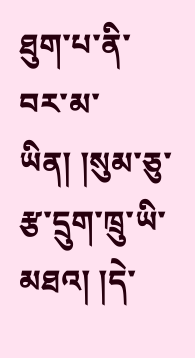ཐུག་པ་ནི་བར་མ་ཡིན། །སུམ་ཅུ་རྩ་དྲུག་ཁྲུ་ཡི་མཐའ། །དེ་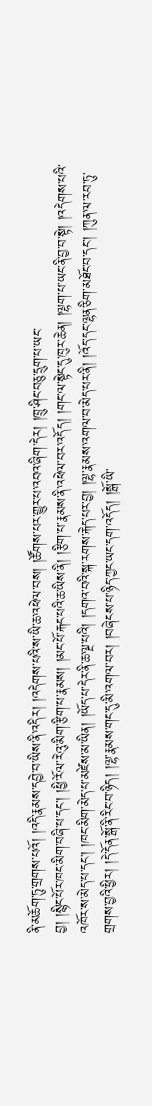ནི་མཆོག་ཏུ་གྲགས་པའོ། །འདི་རྣམས་དབྱེ་བ་ཡིས་ནི་འདིར། །འདེགས་པའི་ས་ཡི་ཆ་འཕེལ་བས། །ཚོགས་པར་གྱུར་པ་འབའ་ཞིག་དེར། །ཁྲུ་ཤིང་བཅུ་དྲུག་པ་ཡང་
བྱ། །སྙིང་པོར་ཁང་མིག་བཞི་པ་དང་། །ཕྱི་རོལ་རེའུ་མིག་རྩིག་པ་རྣམས། །མང་པོ་རྐང་པའི་ཆ་ཡིས་ནི། །རྩིག་པ་རྣམས་ནི་འཕེལ་བར་འདོད། །གང་ལ་སྟེང་དུ་ཁུར་ཆེན། །ལྷག་པ་ཡང་ནི་བྱ་བ་སྟེ། །འདེགས་པའི་འཁོར་ས་མེད་པ་དང་། །ཁང་མིག་མེད་པ་མཛེས་མ་ཡིན། །ཡོད་པ་དེར་ནི་ཆ་ལྔ་པའི། །དགའ་བའི་སྐ་རགས་རྐེད་པར་བྱ། །ལྷ་རྣམས་འགལ་བ་མེད་པར་ནི། །འོད་དང་ལྷན་ཅིག་མཐོང་བ་དང་། །ཀུན་ལ་རབ་ཏུ་གྲགས་བྱའི་ཕྱིར། །དེ་དོན་སྒོ་ནི་རིང་བ་ཉིད། །ལྷ་རྣམས་གང་དུ་མི་འགལ་བར། །བཞེངས་པ་ཉིད་ཀྱང་ཡང་དག་འདོད། །སྒོ་ཡི་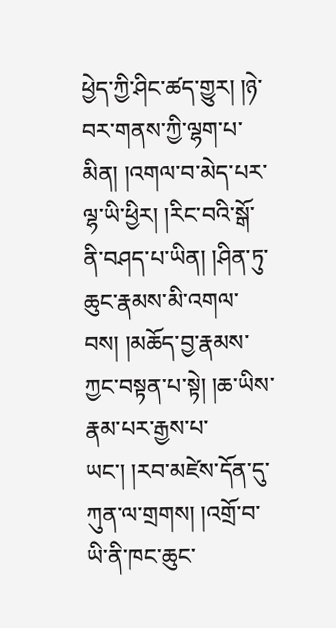ཕྱེད་ཀྱི་ཤིང་ཚད་གྱུར། །ཉེ་བར་གནས་ཀྱི་ལྷག་པ་མིན། །འགལ་བ་མེད་པར་ལྷ་ཡི་ཕྱིར། །རིང་བའི་སྒོ་ནི་བཤད་པ་ཡིན། །ཤིན་ཏུ་ཆུང་རྣམས་མི་འགལ་བས། །མཆོད་བྱ་རྣམས་ཀྱང་བསྟན་པ་སྟེ། །ཆ་ཡིས་རྣམ་པར་རྒྱས་པ་ཡང་། །རབ་མཛེས་དོན་དུ་ཀུན་ལ་གྲགས། །འགྲོ་བ་ཡི་ནི་ཁང་ཆུང་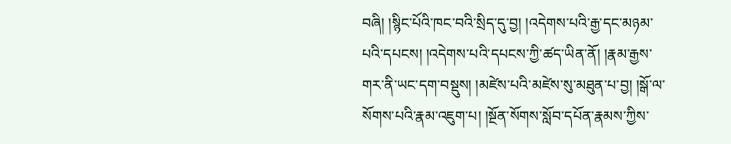བཞི། །སྙིང་པོའི་ཁང་བའི་སྲིད་དུ་བྱ། །འདེགས་པའི་རྒྱ་དང་མཉམ་པའི་དཔངས། །འདེགས་པའི་དཔངས་ཀྱི་ཚད་ཡིན་ནོ། །རྣམ་རྒྱས་གར་ནི་ཡང་དག་བསྡུས། །མཛེས་པའི་མཛེས་སུ་མཐུན་པ་བྱ། །སྒོ་ལ་སོགས་པའི་རྣམ་འཇུག་པ། །སྔོན་སོགས་སློབ་དཔོན་རྣམས་ཀྱིས་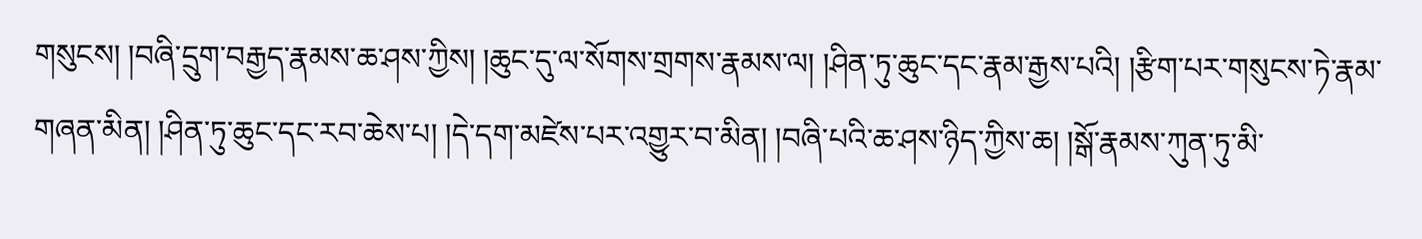གསུངས། །བཞི་དྲུག་བརྒྱད་རྣམས་ཆ་ཤས་ཀྱིས། །ཆུང་དུ་ལ་སོགས་གྲགས་རྣམས་ལ། །ཤིན་ཏུ་ཆུང་དང་རྣམ་རྒྱས་པའི། །རྩིག་པར་གསུངས་ཏེ་རྣམ་གཞན་མིན། །ཤིན་ཏུ་ཆུང་དང་རབ་ཆེས་པ། །དེ་དག་མཛེས་པར་འགྱུར་བ་མིན། །བཞི་པའི་ཆ་ཤས་ཉིད་ཀྱིས་ཆ། །སྒོ་རྣམས་ཀུན་ཏུ་མི་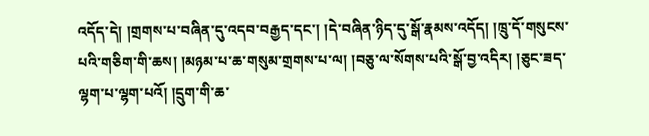འདོད་དེ། །གྲགས་པ་བཞིན་དུ་འདབ་བརྒྱད་དང་། །དེ་བཞིན་ཉིད་དུ་སྒོ་རྣམས་འདོད། །ཁྲུ་དོ་གསུངས་པའི་གཅིག་གི་ཆས། །མཉམ་པ་ཆ་གསུམ་གྲགས་པ་ལ། །བཅུ་ལ་སོགས་པའི་སྒོ་བྱ་འདིར། །ཅུང་ཟད་ལྷག་པ་ལྷག་པའོ། །དྲུག་གི་ཆ་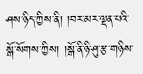ཤས་ཉིད་ཀྱིས་ནི། །བར་མར་ལྡན་པའི་སྒོ་སོགས་ཀྱིས། །སྒོ་ནི་ཉི་ཤུ་རྩ་གཉིས་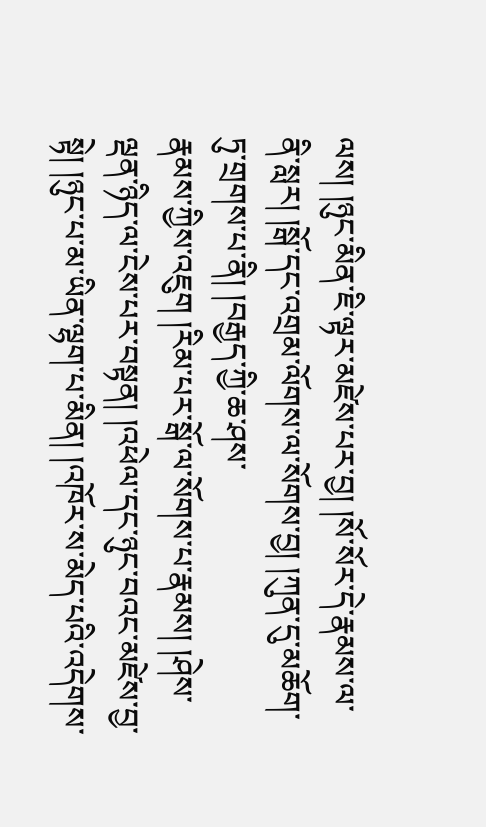ལས། །ཉུང་མིན་ཇི་ལྟར་མཛེས་པར་བྱ། །སོ་སོར་དེ་རྣམས་ལ་ནི་སླར། །སྒོ་དང་འགྲམ་ལོགས་ལ་སོགས་བྱ། །ཀུན་དུ་མཆོག་ཏུ་གྲགས་པ་ནི། །བརྒྱད་ཀྱི་ཆ་ཤས་
རྣམས་ཀྱིས་འཇུག །རིམ་པར་སྒོ་ལ་སོགས་པ་རྣམས། །ཤེས་ལྡན་ཉིད་ལ་ངེས་པར་བསྟན། །འཕེལ་དང་ཉུང་བའང་མཛེས་བྱ་སྟེ། །ཉུང་པ་མ་ཡིན་ལྷག་པ་མིན། །འཁོར་ས་མེད་པའི་འདེགས་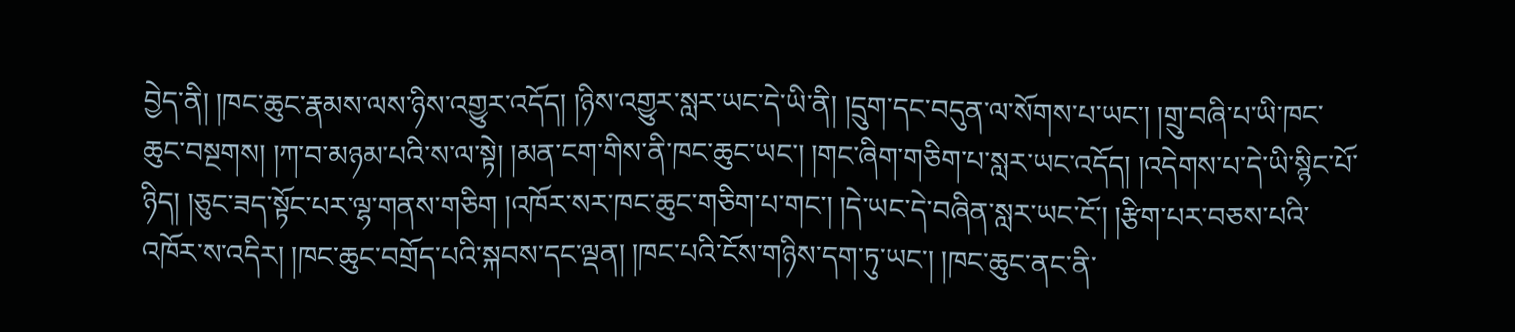བྱེད་ནི། །ཁང་ཆུང་རྣམས་ལས་ཉིས་འགྱུར་འདོད། །ཉིས་འགྱུར་སླར་ཡང་དེ་ཡི་ནི། །དྲུག་དང་བདུན་ལ་སོགས་པ་ཡང་། །གྲུ་བཞི་པ་ཡི་ཁང་ཆུང་བསྔགས། །ཀ་བ་མཉམ་པའི་ས་ལ་སྟེ། །མན་ངག་གིས་ནི་ཁང་ཆུང་ཡང་། །གང་ཞིག་གཅིག་པ་སླར་ཡང་འདོད། །འདེགས་པ་དེ་ཡི་སྙིང་པོ་ཉིད། །ཅུང་ཟད་སྟོང་པར་ལྷ་གནས་གཅིག །འཁོར་སར་ཁང་ཆུང་གཅིག་པ་གང་། །དེ་ཡང་དེ་བཞིན་སླར་ཡང་ངོ་། །རྩིག་པར་བཅས་པའི་འཁོར་ས་འདིར། །ཁང་ཆུང་བགྲོད་པའི་སྐབས་དང་ལྡན། །ཁང་པའི་ངོས་གཉིས་དག་ཏུ་ཡང་། །ཁང་ཆུང་ནང་ནི་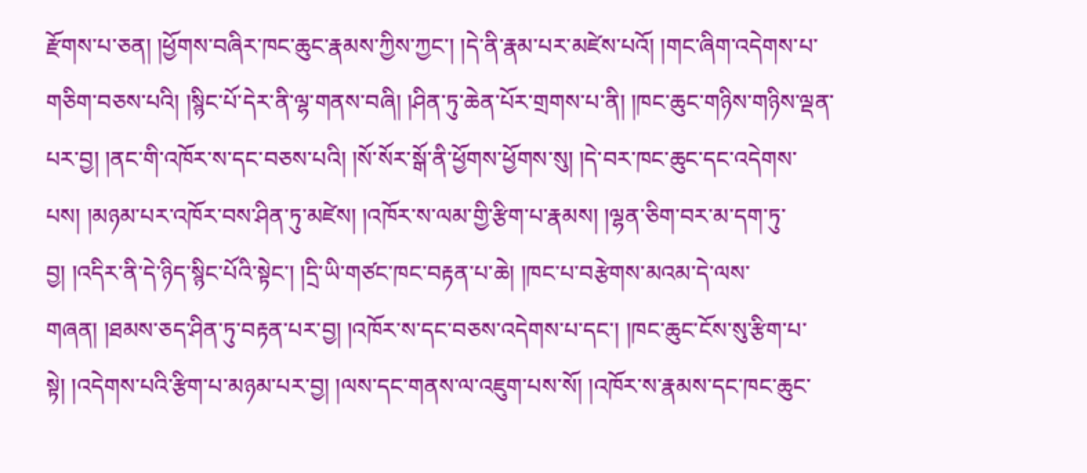རྫོགས་པ་ཅན། །ཕྱོགས་བཞིར་ཁང་ཆུང་རྣམས་ཀྱིས་ཀྱང་། །དེ་ནི་རྣམ་པར་མཛེས་པའོ། །གང་ཞིག་འདེགས་པ་གཅིག་བཅས་པའི། །སྙིང་པོ་དེར་ནི་ལྷ་གནས་བཞི། །ཤིན་ཏུ་ཆེན་པོར་གྲགས་པ་ནི། །ཁང་ཆུང་གཉིས་གཉིས་ལྡན་པར་བྱ། །ནང་གི་འཁོར་ས་དང་བཅས་པའི། །སོ་སོར་སྒོ་ནི་ཕྱོགས་ཕྱོགས་སུ། །དེ་བར་ཁང་ཆུང་དང་འདེགས་པས། །མཉམ་པར་འཁོར་བས་ཤིན་ཏུ་མཛེས། །འཁོར་ས་ལམ་གྱི་རྩིག་པ་རྣམས། །ལྷན་ཅིག་བར་མ་དག་ཏུ་བྱ། །འདིར་ནི་དེ་ཉིད་སྙིང་པོའི་སྟེང་། །དྲི་ཡི་གཙང་ཁང་བརྟན་པ་ཆེ། །ཁང་པ་བརྩེགས་མའམ་དེ་ལས་གཞན། །ཐམས་ཅད་ཤིན་ཏུ་བརྟན་པར་བྱ། །འཁོར་ས་དང་བཅས་འདེགས་པ་དང་། །ཁང་ཆུང་ངོས་སུ་རྩིག་པ་སྟེ། །འདེགས་པའི་རྩིག་པ་མཉམ་པར་བྱ། །ལས་དང་གནས་ལ་འཇུག་པས་སོ། །འཁོར་ས་རྣམས་དང་ཁང་ཆུང་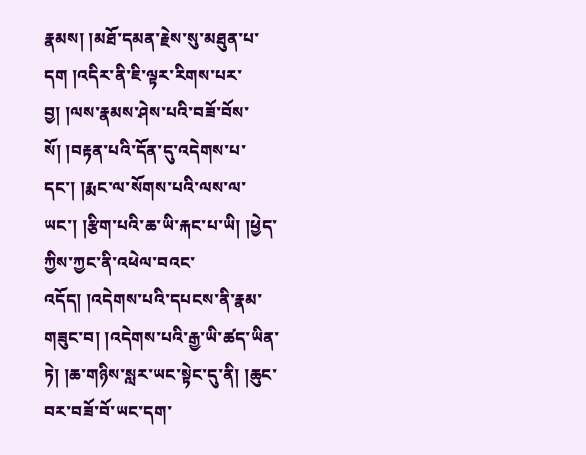རྣམས། །མཐོ་དམན་རྗེས་སུ་མཐུན་པ་དག །འདིར་ནི་ཇི་ལྟར་རིགས་པར་བྱ། །ལས་རྣམས་ཤེས་པའི་བཟོ་བོས་སོ། །བརྟན་པའི་དོན་དུ་འདེགས་པ་དང་། །རྨང་ལ་སོགས་པའི་ལས་ལ་ཡང་། །རྩིག་པའི་ཆ་ཡི་རྐང་པ་ཡི། །ཕྱེད་ཀྱིས་ཀྱང་ནི་འཕེལ་བའང་འདོད། །འདེགས་པའི་དཔངས་ནི་རྣམ་གཟུང་བ། །འདེགས་པའི་རྒྱ་ཡི་ཚད་ཡིན་ཏེ། །ཆ་གཉིས་སླར་ཡང་སྟེང་དུ་ནི། །ཆུང་བར་བཟོ་བོ་ཡང་དག་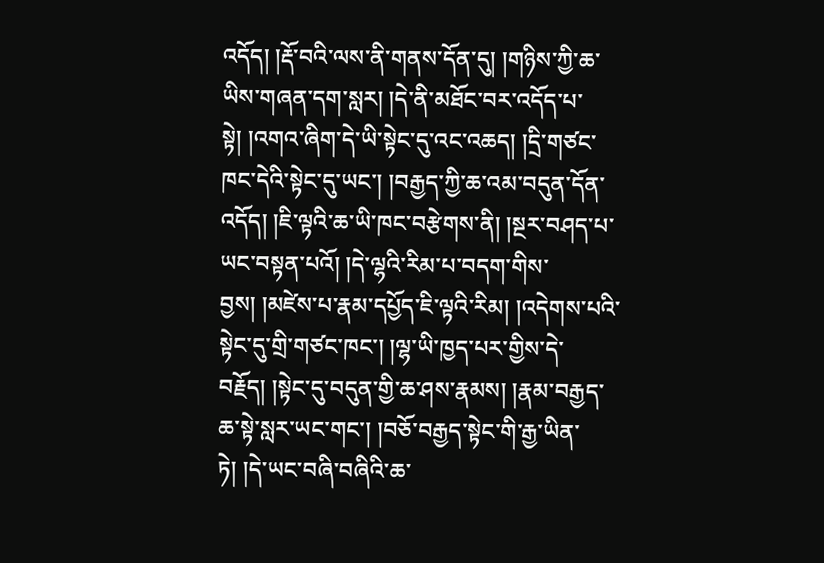འདོད། །རྡོ་བའི་ལས་ནི་གནས་དོན་དུ། །གཉིས་ཀྱི་ཆ་ཡིས་གཞན་དག་སླར། །དེ་ནི་མཐོང་བར་འདོད་པ་སྟེ། །འགའ་ཞིག་དེ་ཡི་སྟེང་དུ་འང་འཆད། །དྲི་གཙང་ཁང་དེའི་སྟེང་དུ་ཡང་། །བརྒྱད་ཀྱི་ཆ་འམ་བདུན་དོན་འདོད། །ཇི་ལྟའི་ཆ་ཡི་ཁང་བརྩེགས་ནི། །སྔར་བཤད་པ་ཡང་བསྟན་པའོ། །དེ་ལྷའི་རིམ་པ་བདག་གིས་བྱས། །མཛེས་པ་རྣམ་དཔྱོད་ཇི་ལྟའི་རིམ། །འདེགས་པའི་སྟེང་དུ་གྲི་གཙང་ཁང་། །ལྷ་ཡི་ཁྱད་པར་གྱིས་དེ་བརྗོད། །སྟེང་དུ་བདུན་གྱི་ཆ་ཤས་རྣམས། །རྣམ་བརྒྱད་ཆ་སྟེ་སླར་ཡང་གང་། །བཅོ་བརྒྱད་སྟེང་གི་རྒྱ་ཡིན་ཏེ། །དེ་ཡང་བཞི་བཞིའི་ཆ་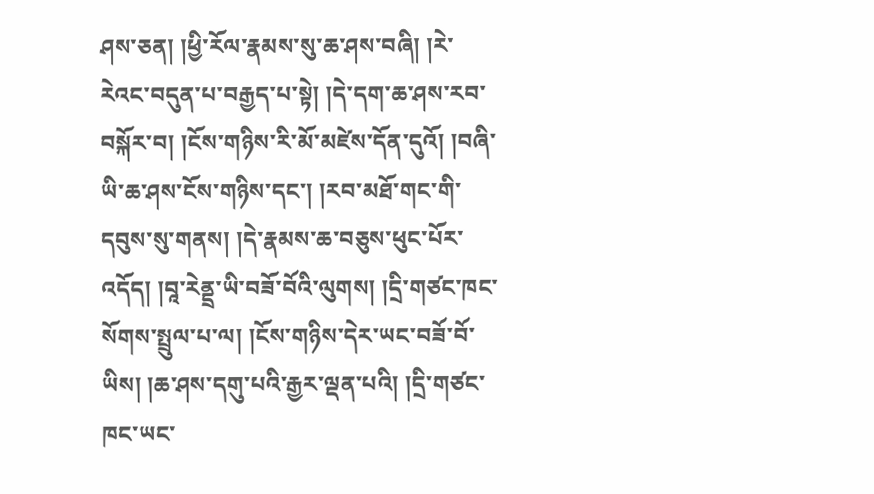ཤས་ཅན། །ཕྱི་རོལ་རྣམས་སུ་ཆ་ཤས་བཞི། །རེ་རེའང་བདུན་པ་བརྒྱད་པ་སྟེ། །དེ་དག་ཆ་ཤས་རབ་བསྐོར་བ། །ངོས་གཉིས་རི་མོ་མཛེས་དོན་དུའོ། །བཞི་ཡི་ཆ་ཤས་ངོས་གཉིས་དང་། །རབ་མཐོ་གང་གི་དབུས་སུ་གནས། །དེ་རྣམས་ཆ་བཅུས་ཕུང་པོར་འདོད། །བཱ་རེནྡྲ་ཡི་བཟོ་བོའི་ལུགས། །དྲི་གཙང་ཁང་སོགས་སྤྲུལ་པ་ལ། །ངོས་གཉིས་དེར་ཡང་བཟོ་བོ་ཡིས། །ཆ་ཤས་དགུ་པའི་རྒྱར་ལྡན་པའི། །དྲི་གཙང་ཁང་ཡང་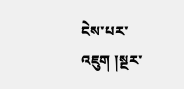ངེས་པར་འཇུག །སྔར་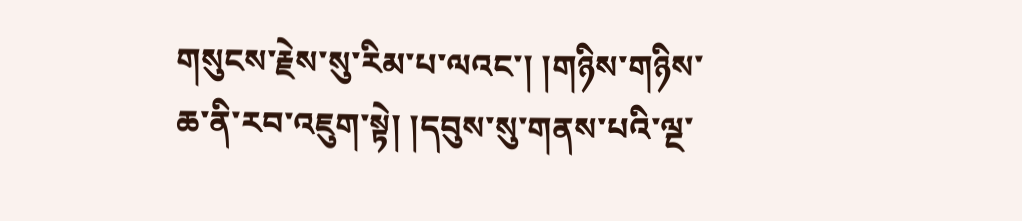གསུངས་རྗེས་སུ་རིམ་པ་ལའང་། །གཉིས་གཉིས་ཆ་ནི་རབ་འཇུག་སྟེ། །དབུས་སུ་གནས་པའི་ལྔ་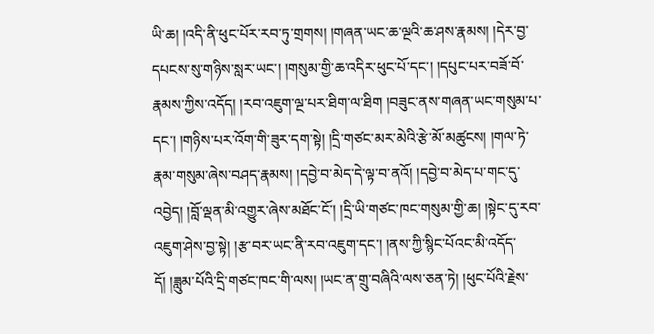ཡི་ཆ། །འདི་ནི་ཕུང་པོར་རབ་ཏུ་གྲགས། །གཞན་ཡང་ཆ་ལྔའི་ཆ་ཤས་རྣམས། །དེར་བྱ་དཔངས་སུ་གཉིས་སླར་ཡང་། །གསུམ་གྱི་ཆ་འདིར་ཕུང་པོ་དང་། །དཔུང་པར་བཟོ་བོ་རྣམས་ཀྱིས་འདོད། །རབ་འཇུག་ལྔ་པར་ཐིག་ལ་ཐིག །བཟུང་ནས་གཞན་ཡང་གསུམ་པ་དང་། །གཉིས་པར་འོག་གི་ཟུར་དག་སྟེ། །དྲི་གཙང་མར་མེའི་རྩེ་མོ་མཚུངས། །གལ་ཏེ་རྣམ་གསུམ་ཞེས་བཤད་རྣམས། །དབྱེ་བ་མེད་དེ་ལྟ་བ་ནའོ། །དབྱེ་བ་མེད་པ་གང་དུ་འབྱེད། །བློ་ལྡན་མི་འགྱུར་ཞེས་མཐོང་ངོ་། །དྲི་ཡི་གཙང་ཁང་གསུམ་གྱི་ཆ། །སྟེང་དུ་རབ་འཇུག་ཤེས་བྱ་སྟེ། །རྩ་བར་ཡང་ནི་རབ་འཇུག་དང་། །ནས་ཀྱི་སྙིང་པོའང་མི་འདོད་དོ། །ཟླུམ་པོའི་དྲི་གཙང་ཁང་གི་ལས། །ཡང་ན་གྲུ་བཞིའི་ལས་ཅན་ཏེ། །ཕུང་པོའི་རྗེས་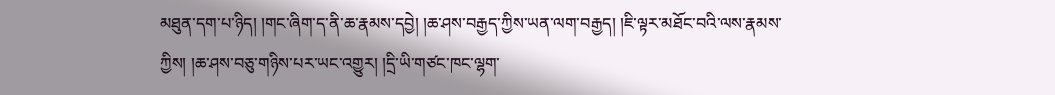མཐུན་དག་པ་ཉིད། །གང་ཞིག་ད་ནི་ཆ་རྣམས་དབྱེ། །ཆ་ཤས་བརྒྱད་ཀྱིས་ཡན་ལག་བརྒྱད། །ཇི་ལྟར་མཐོང་བའི་ལས་རྣམས་ཀྱིས། །ཆ་ཤས་བཅུ་གཉིས་པར་ཡང་འགྱུར། །དྲི་ཡི་གཙང་ཁང་ལྷག་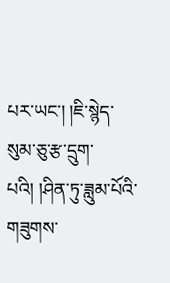པར་ཡང་། །ཇི་སྙེད་སུམ་ཅུ་རྩ་དྲུག་པའི། །ཤིན་ཏུ་ཟླུམ་པོའི་གཟུགས་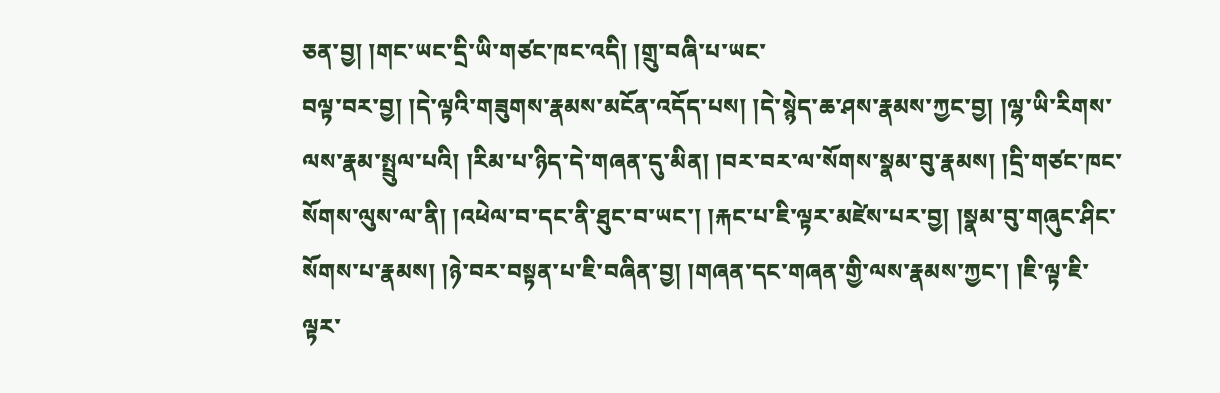ཅན་བྱ། །གང་ཡང་དྲི་ཡི་གཙང་ཁང་འདི། །གྲུ་བཞི་པ་ཡང་
བལྟ་བར་བྱ། །དེ་ལྟའི་གཟུགས་རྣམས་མངོན་འདོད་པས། །དེ་སྙེད་ཆ་ཤས་རྣམས་ཀྱང་བྱ། །ལྷ་ཡི་རིགས་ལས་རྣམ་སྤྲུལ་པའི། །རིམ་པ་ཉིད་དེ་གཞན་དུ་མིན། །བར་བར་ལ་སོགས་སྣམ་བུ་རྣམས། །དྲི་གཙང་ཁང་སོགས་ལུས་ལ་ནི། །འཕེལ་བ་དང་ནི་ཐུང་བ་ཡང་། །རྐང་པ་ཇི་ལྟར་མཛེས་པར་བྱ། །སྣམ་བུ་གཞུང་ཤིང་སོགས་པ་རྣམས། །ཉེ་བར་བསྟན་པ་ཇི་བཞིན་བྱ། །གཞན་དང་གཞན་གྱི་ལས་རྣམས་ཀྱང་། །ཇི་ལྟ་ཇི་ལྟར་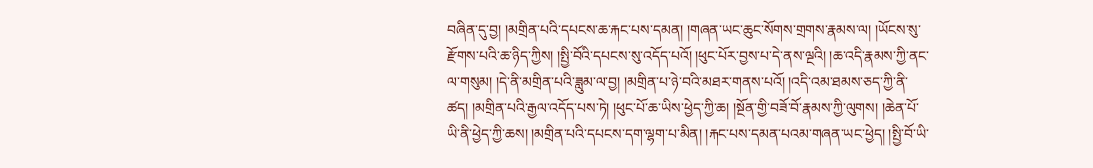བཞིན་དུ་བྱ། །མགྲིན་པའི་དཔངས་ཆ་རྐང་པས་དམན། །གཞན་ཡང་ཆུང་སོགས་གྲགས་རྣམས་ལ། །ཡོངས་སུ་རྫོགས་པའི་ཆ་ཉིད་ཀྱིས། །སྤྱི་བོའི་དཔངས་སུ་འདོད་པའོ། །ཕུང་པོར་བྱས་པ་དེ་ནས་ལྔའི། །ཆ་འདི་རྣམས་ཀྱི་ནང་ལ་གསུམ། །དེ་ནི་མགྲིན་པའི་ཟླུམ་ལ་བྱ། །མགྲིན་པ་ཉེ་བའི་མཐར་གནས་པའོ། །འདི་འམ་ཐམས་ཅད་ཀྱི་ནི་ཚད། །མགྲིན་པའི་རྒྱལ་འདོད་པས་ཏེ། །ཕུང་པོ་ཆ་ཡིས་ཕྱེད་ཀྱི་ཆ། །སྔོན་གྱི་བཟོ་བོ་རྣམས་ཀྱི་ལུགས། །ཆེན་པོ་ཡི་ནི་ཕྱེད་ཀྱི་ཆས། །མགྲིན་པའི་དཔངས་དག་ལྷག་པ་མིན། །རྐང་པས་དམན་པའམ་གཞན་ཡང་ཕྱེད། །སྤྱི་བོ་ཡི་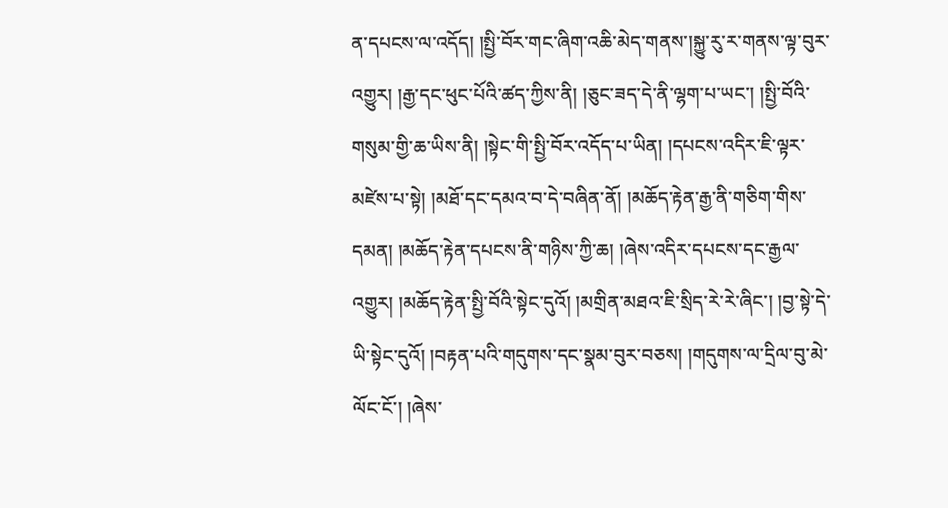ན་དཔངས་ལ་འདོད། །སྤྱི་བོར་གང་ཞིག་འཆི་མེད་གནས་།སྐྱུ་རུ་ར་གནས་ལྟ་བུར་འགྱུར། །རྒྱ་དང་ཕུང་པོའི་ཚད་ཀྱིས་ནི། །ཅུང་ཟད་དེ་ནི་ལྷག་པ་ཡང་། །སྤྱི་བོའི་གསུམ་གྱི་ཆ་ཡིས་ནི། །སྟེང་གི་སྤྱི་བོར་འདོད་པ་ཡིན། །དཔངས་འདིར་ཇི་ལྟར་མཛེས་པ་སྟེ། །མཐོ་དང་དམའ་བ་དེ་བཞིན་ནོ། །མཆོད་རྟེན་རྒྱ་ནི་གཅིག་གིས་དམན། །མཆོད་རྟེན་དཔངས་ནི་གཉིས་ཀྱི་ཆ། །ཞེས་འདིར་དཔངས་དང་རྒྱལ་འགྱུར། །མཆོད་རྟེན་སྤྱི་བོའི་སྟེང་དུའོ། །མགྲིན་མཐའ་ཇི་སྲིད་རེ་རེ་ཞིང་། །བྱ་སྟེ་དེ་ཡི་སྟེང་དུའོ། །བརྟན་པའི་གདུགས་དང་སྣམ་བུར་བཅས། །གདུགས་ལ་དྲིལ་བུ་མེ་ལོང་ངོ་། །ཞེས་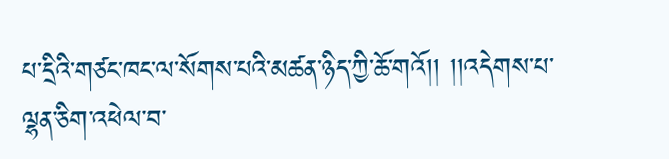པ་དྲིའི་གཙང་ཁང་ལ་སོགས་པའི་མཚན་ཉིད་ཀྱི་ཆོ་གའོ།། །།འདེགས་པ་ལྷན་ཅིག་འཕེལ་བ་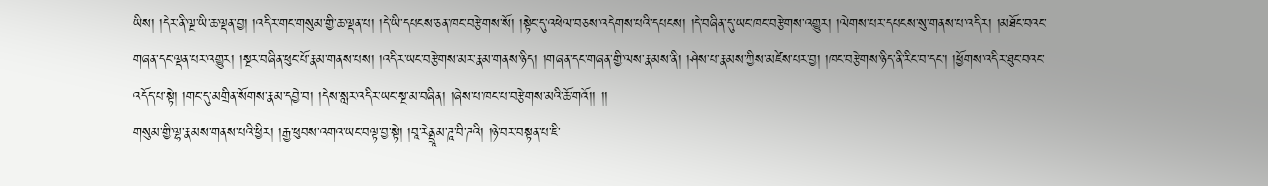ཡིས། །དེར་ནི་ལྔ་ཡི་ཆ་ལྡན་བྱ། །འདིར་གང་གསུམ་གྱི་ཆ་ལྡན་པ། །དེ་ཡི་དཔངས་ཅན་ཁང་བརྩེགས་སོ། །སྟེང་དུ་འཕེལ་བཅས་འདེགས་པའི་དཔངས། །དེ་བཞིན་དུ་ཡང་ཁང་བརྩེགས་འགྱུར། །ལེགས་པར་དཔངས་སུ་གནས་པ་འདིར། །མཐོང་བའང་གཞན་དང་ལྡན་པར་འགྱུར། །སྔར་བཞིན་ཕུང་པོ་རྣམ་གནས་པས། །འདིར་ཡང་བརྩེགས་མར་རྣམ་གནས་ཉིད། །གཞན་དང་གཞན་གྱི་ལས་རྣམས་ནི། །ཤེས་པ་རྣམས་ཀྱིས་མཛེས་པར་བྱ། །ཁང་བརྩེགས་ཉིད་ནི་རིང་བ་དང་། །ཕྱོགས་འདིར་ཐུང་བའང་འདོད་པ་སྟེ། །གང་དུ་མགྲིན་སོགས་རྣམ་དབྱེ་བ། །དེས་སླར་འདིར་ཡང་སྔ་མ་བཞིན། །ཞེས་པ་ཁང་པ་བརྩེགས་མའི་ཆོ་གའོ།། །།
གསུམ་གྱི་ལྷ་རྣམས་གནས་པའི་ཕྱིར། །རྒྱ་ཕུབས་འགའ་ཡང་བལྟ་བྱ་སྟེ། །བཱ་རེནྡྲཱམ་ཌཱ་བི་ཌའི། །ཉེ་བར་བསྟན་པ་ཇི་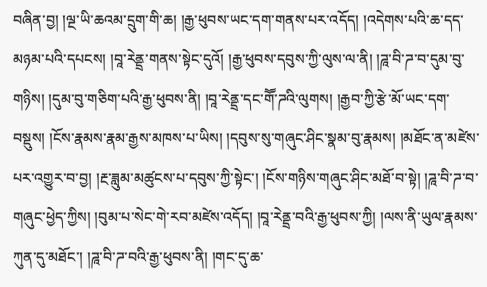བཞིན་བྱ། །ལྔ་ཡི་ཆའམ་དྲུག་གི་ཆ། །རྒྱ་ཕུབས་ཡང་དག་གནས་པར་འདོད། །འདེགས་པའི་ཆ་དད་མཉམ་པའི་དཔངས། །བཱ་རེནྡྲ་གནས་སྟེང་དུའོ། །རྒྱ་ཕུབས་དབུས་ཀྱི་ལུས་ལ་ནི། །ཌཱ་བི་ཌ་བ་དུམ་བུ་གཉིས། །དུམ་བུ་གཅིག་པའི་རྒྱ་ཕུབས་ནི། །བཱ་རེནྡྲ་དང་གཽ་ཌའི་ལུགས། །རྒྱབ་ཀྱི་རྩེ་མོ་ཡང་དག་བསྡུས། །ངོས་རྣམས་རྣམ་རྒྱས་མཁས་པ་ཡིས། །དབུས་སུ་གཞུང་ཤིང་སྣམ་བུ་རྣམས། །མཐོང་ན་མཛེས་པར་འགྱུར་བ་བྱ། །རྔ་ཟླུམ་མཚུངས་པ་དབུས་ཀྱི་སྟེང་། །ངོས་གཉིས་གཞུང་ཤིང་མཐོ་བ་སྟེ། །ཌཱ་བི་ཌ་བ་གཞུང་ཕྱེད་ཀྱིས། །བུམ་པ་སེང་གེ་རབ་མཛེས་འདོད། །བཱ་རེནྡྲ་བའི་རྒྱ་ཕུབས་ཀྱི། །ལས་ནི་ཡུལ་རྣམས་ཀུན་དུ་མཐོང་། །ཌཱ་བི་ཌ་བའི་རྒྱ་ཕུབས་ནི། །གང་དུ་ཆ་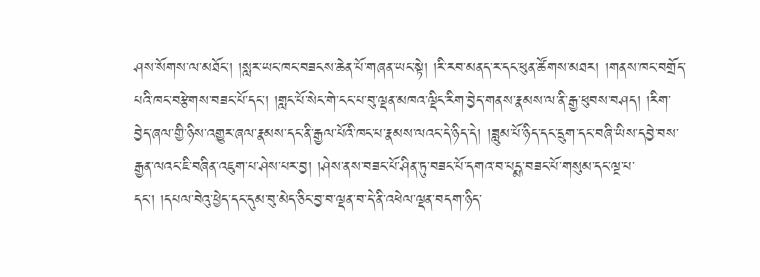ཤས་སོགས་ལ་མཐོང་། །སླར་ཡང་ཁང་བཟངས་ཆེན་པོ་གཞན་ཡང་སྟེ། །རི་རབ་མནད་ར་དང་ཕུན་ཚོགས་མཐར། །གནས་ཁང་བགྲོད་པའི་ཁང་བརྩེགས་བཟང་པོ་དང་། །གླང་པོ་སེང་གེ་ངང་པ་བུ་ལྡན་མཁའ་ལྡིང་རིག་བྱེད་གནས་རྣམས་ལ་ནི་རྒྱ་ཕུབས་བཤད། །རིག་བྱེད་ཞལ་གྱི་ཉིས་འགྱུར་ཞལ་རྣམས་དང་ནི་རྒྱལ་པོའི་ཁང་པ་རྣམས་ལའང་དེ་ཉིད་དེ། །ཟླུམ་པོ་ཉིད་དང་དྲུག་དང་བཞི་ཡིས་དབྱེ་བས་རྒྱན་ལའང་ཇི་བཞིན་འཇུག་པ་ཤེས་པར་བྱ། །ཤེས་ནས་བཟང་པོ་ཤིན་ཏུ་བཟང་པོ་དགའ་བ་པདྨ་བཟང་པོ་གསུམ་དང་ལྔ་པ་དང་། །དཔལ་བེའུ་ཕྱེད་དང་དུམ་བུ་མེད་ཅིང་བྱ་བ་ལྡན་བ་དེ་ནི་འཕེལ་ལྡན་བདག་ཉིད་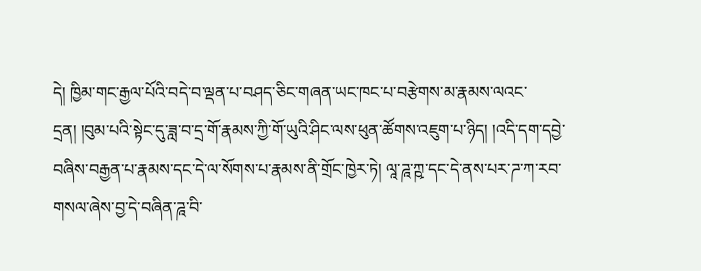དེ། ཁྱིམ་གང་རྒྱལ་པོའི་བདེ་བ་ལྡན་པ་བཤད་ཅིང་གཞན་ཡང་ཁང་པ་བརྩེགས་མ་རྣམས་ལའང་དྲན། །བུམ་པའི་སྟེང་དུ་ཟླ་བ་དྲ་གོ་རྣམས་ཀྱི་གོ་ཡུའི་ཤིང་ལས་ཕུན་ཚོགས་འཇུག་པ་ཉིད། །འདི་དག་དབྱེ་བཞིས་བརྒྱན་པ་རྣམས་དང་དེ་ལ་སོགས་པ་རྣམས་ནི་གྲོང་ཁྱེར་ཏེ། ལཱ་ཌཱ་ཀྵ་དང་དེ་ནས་པར་ཌ་ཀ་རབ་གསལ་ཞེས་བྱ་དེ་བཞིན་ཌཱ་བི་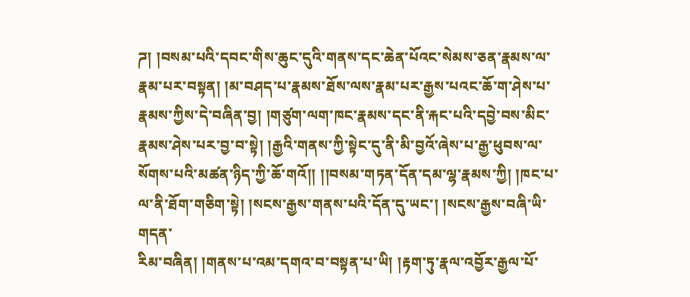ཌ། །བསམ་པའི་དབང་གིས་ཆུང་དུའི་གནས་དང་ཆེན་པོའང་སེམས་ཅན་རྣམས་ལ་རྣམ་པར་བསྟན། །མ་བཤད་པ་རྣམས་ཐོས་ལས་རྣམ་པར་རྒྱས་པའང་ཆོ་ག་ཤེས་པ་རྣམས་ཀྱིས་དེ་བཞིན་བྱ། །གཙུག་ལག་ཁང་རྣམས་དང་ནི་རྐང་པའི་དབྱེ་བས་མིང་རྣམས་ཤེས་པར་བྱ་བ་སྟེ། །རྒྱའི་གནས་ཀྱི་སྟེང་དུ་ནི་མི་བྱའོ་ཞེས་པ་རྒྱ་ཕུབས་ལ་སོགས་པའི་མཚན་ཉིད་ཀྱི་ཆོ་གའོ།། །།བསམ་གཏན་དོན་དམ་ལྷ་རྣམས་ཀྱི། །ཁང་པ་ལ་ནི་ཐོག་གཅིག་སྟེ། །སངས་རྒྱས་གནས་པའི་དོན་དུ་ཡང་། །སངས་རྒྱས་བཞི་ཡི་གདན་
རིམ་བཞིན། །གནས་པ་འམ་དགའ་བ་བསྟན་པ་ཡི། །རྟག་ཏུ་རྣལ་འབྱོར་རྒྱལ་པོ་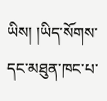ཡིས། །ཡིད་སོགས་དང་མཐུན་ཁང་པ་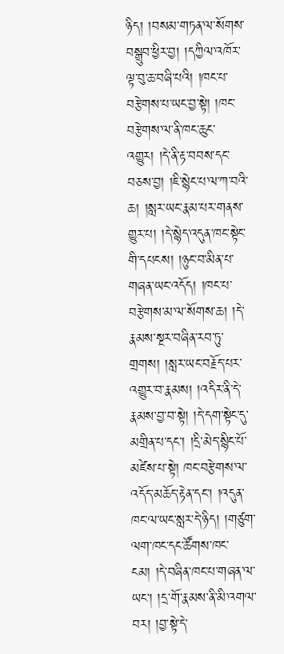ཉིད། །བསམ་གཏན་ལ་སོགས་བསྒྲུབ་ཕྱིར་བྱ། །དཀྱིལ་འཁོར་ལྟ་བུ་ཆ་བཞི་པའི། །ཁང་པ་བརྩེགས་པ་ཡང་བྱ་སྟེ། །ཁང་བརྩེགས་ལ་ནི་ཁང་ཆུང་འགྱུར། །དེ་ནི་རྟ་བབས་དང་བཅས་བྱ། །ཇི་སྙེང་པ་ལ་ཀ་བའི་ཆ། །སླར་ཡང་རྣམ་པར་གནས་གྱུར་པ། །དེ་སྙེད་འདུན་ཁང་སྟེང་གི་དཔངས། །ཉུང་བ་མིན་པ་གཞན་ཡང་འདོད། །ཁང་པ་བརྩེགས་མ་ལ་སོགས་ཆ། །དེ་རྣམས་སྔར་བཞིན་རབ་ཏུ་གྲགས། །སླར་ཡང་བརྗོད་པར་འགྱུར་བ་རྣམས། །འདིར་ནི་དེ་རྣམས་བྱ་བ་སྟེ། །དེ་དག་སྟེང་དུ་མགྲིན་པ་དང་། །དྲི་མེད་སྙིང་པོ་མཛེས་པ་སྟེ། ཁང་བརྩེགས་ལ་འདོད་མཆོད་རྟེན་དང་། །འདུན་ཁང་ལ་ཡང་སླར་དེ་ཉིད། །གཙུག་ལག་ཁང་དང་ཚོགས་ཁང་ངམ། །དེ་བཞིན་ཁང་པ་གཞན་ལ་ཡང་། །དྲ་གོ་རྣམས་ནི་མི་འགལ་བར། །བྱ་སྟེ་དེ་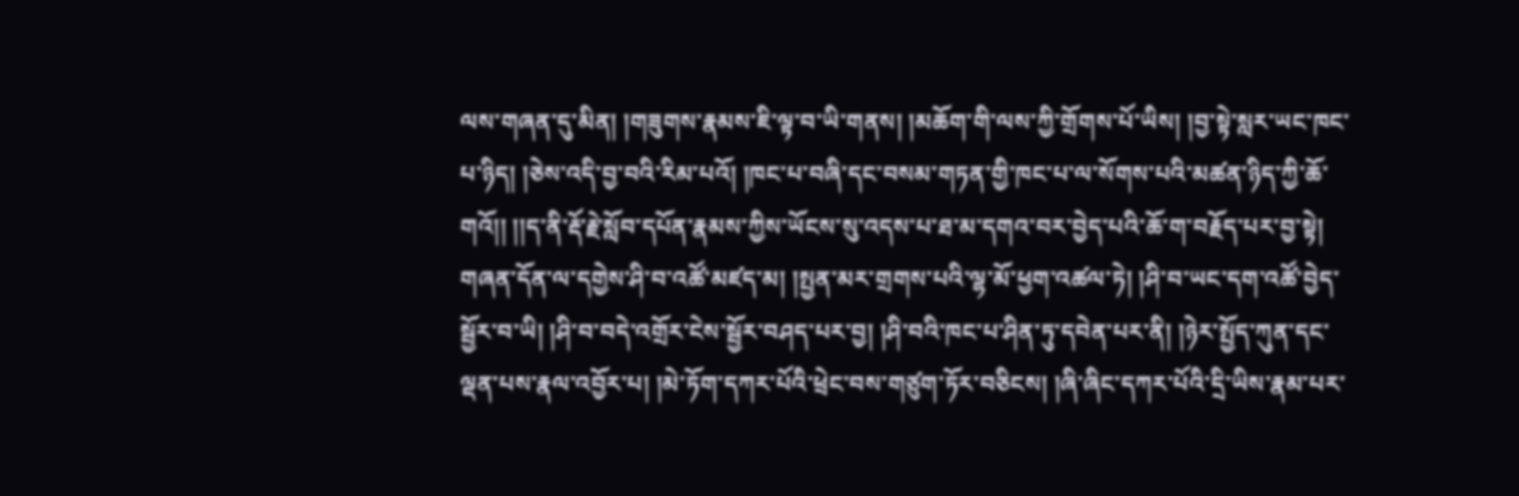ལས་གཞན་དུ་མིན། །གཟུགས་རྣམས་ཇི་ལྟ་བ་ཡི་གནས། །མཆོག་གི་ལས་ཀྱི་གྲོགས་པོ་ཡིས། །བྱ་སྟེ་སླར་ཡང་ཁང་པ་ཉིད། །ཅེས་འདི་བྱ་བའི་རིམ་པའོ། །ཁང་པ་བཞི་དང་བསམ་གཏན་གྱི་ཁང་པ་ལ་སོགས་པའི་མཚན་ཉིད་ཀྱི་ཆོ་གའོ།། །།ད་ནི་རྡོ་རྗེ་སློབ་དཔོན་རྣམས་ཀྱིས་ཡོངས་སུ་འདས་པ་ཐ་མ་དགའ་བར་བྱེད་པའི་ཆོ་ག་བརྗོད་པར་བྱ་སྟེ། གཞན་དོན་ལ་དགྱེས་ཤི་བ་འཚོ་མཛད་མ། །སྤྱན་མར་གྲགས་པའི་ལྷ་མོ་ཕྱག་འཚལ་ཏེ། །ཤི་བ་ཡང་དག་འཚོ་བྱེད་སྦྱོར་བ་ཡི། །ཤི་བ་བདེ་འགྲོར་ངེས་སྦྱོར་བཤད་པར་བྱ། །ཤི་བའི་ཁང་པ་ཤིན་ཏུ་དབེན་པར་ནི། །ཉེར་སྤྱོད་ཀུན་དང་ལྡན་པས་རྣལ་འབྱོར་པ། །མེ་ཏོག་དཀར་པོའི་ཕྲེང་བས་གཙུག་ཏོར་བཅིངས། །ཞི་ཞིང་དཀར་པོའི་དྲི་ཡིས་རྣམ་པར་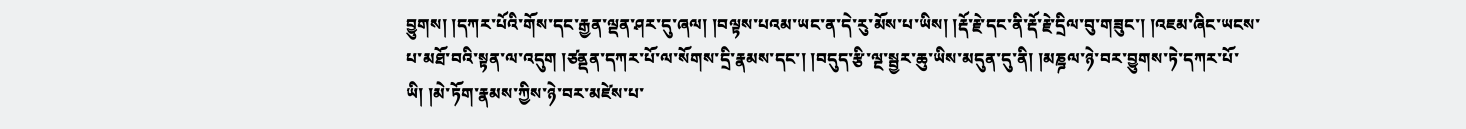བྱུགས། །དཀར་པོའི་གོས་དང་རྒྱན་ལྡན་ཤར་དུ་ཞལ། །བལྟས་པའམ་ཡང་ན་དེ་རུ་མོས་པ་ཡིས། །རྡོ་རྗེ་དང་ནི་རྡོ་རྗེ་དྲིལ་བུ་གཟུང་། །འཇམ་ཞིང་ཡངས་པ་མཐོ་བའི་སྟན་ལ་འདུག །ཙནྡན་དཀར་པོ་ལ་སོགས་དྲི་རྣམས་དང་། །བདུད་རྩི་ལྔ་སྦྱར་ཆུ་ཡིས་མདུན་དུ་ནི། །མཎྜལ་ཉེ་བར་བྱུགས་ཏེ་དཀར་པོ་ཡི། །མེ་ཏོག་རྣམས་ཀྱིས་ཉེ་བར་མཛེས་པ་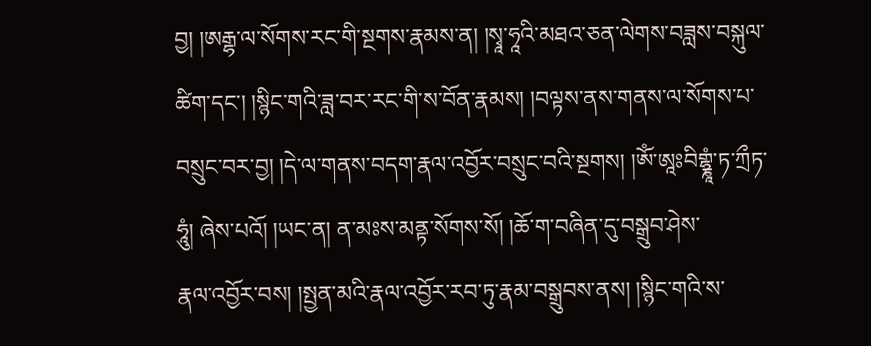བྱ། །ཨརྒྷ་ལ་སོགས་རང་གི་སྔགས་རྣམས་ན། །སྭཱ་ཧཱའི་མཐའ་ཅན་ལེགས་བཟླས་བསྐུལ་ཚིག་དང་། །སྙིང་གའི་ཟླ་བར་རང་གི་ས་བོན་རྣམས། །བལྟས་ནས་གནས་ལ་སོགས་པ་བསྲུང་བར་བྱ། །དེ་ལ་གནས་བདག་རྣལ་འབྱོར་བསྲུང་བའི་སྔགས། །ཨོཾ་ཨཱཿབིགྷྣཱཾ་ཏ་ཀྲྀཏ་ཧཱུཾ། ཞེས་པའོ། །ཡང་ན། ན་མཿས་མནྟ་སོགས་སོ། །ཆོ་ག་བཞིན་དུ་བསྒྲུབ་ཤེས་
རྣལ་འབྱོར་བས། །སྤྱན་མའི་རྣལ་འབྱོར་རབ་ཏུ་རྣམ་བསྒྲུབས་ནས། །སྙིང་གའི་ས་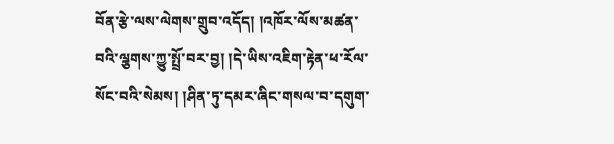བོན་རྩེ་ལས་ལེགས་གྲུབ་འདོད། །འཁོར་ལོས་མཚན་བའི་ལྕགས་ཀྱུ་སྤྲོ་བར་བྱ། །དེ་ཡིས་འཇིག་རྟེན་ཕ་རོལ་སོང་བའི་སེམས། །ཤིན་ཏུ་དམར་ཞིང་གསལ་བ་དགུག་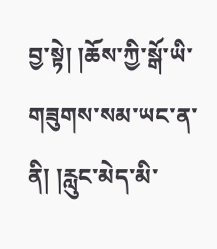བྱ་སྟེ། །ཆོས་ཀྱི་སྒོ་ཡི་གཟུགས་སམ་ཡང་ན་ནི། །རླུང་མེད་མི་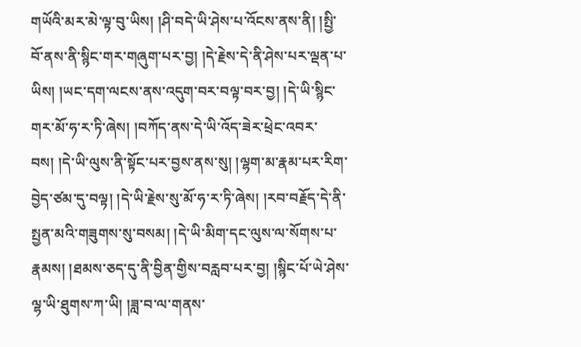གཡོའི་མར་མེ་ལྟ་བུ་ཡིས། །ཤི་བདེ་ཡི་ཤེས་པ་འོངས་ནས་ནི། །སྤྱི་བོ་ནས་ནི་སྙིང་གར་གཞུག་པར་བྱ། །དེ་རྗེས་དེ་ནི་ཤེས་པར་ལྡན་པ་ཡིས། །ཡང་དག་ལངས་ནས་འདུག་བར་བལྟ་བར་བྱ། །དེ་ཡི་སྙིང་གར་མོ་ཧ་ར་ཏི་ཞེས། །བཀོད་ནས་དེ་ཡི་འོད་ཟེར་ཕྲེང་འབར་བས། །དེ་ཡི་ལུས་ནི་སྟོང་པར་བྱས་ནས་སུ། །ལྷག་མ་རྣམ་པར་རིག་བྱེད་ཙམ་དུ་བལྟ། །དེ་ཡི་རྗེས་སུ་མོ་ཧ་ར་ཏི་ཞེས། །རབ་བརྗོད་དེ་ནི་སྤྱན་མའི་གཟུགས་སུ་བསམ། །དེ་ཡི་མིག་དང་ལུས་ལ་སོགས་པ་རྣམས། །ཐམས་ཅད་དུ་ནི་བྱིན་གྱིས་བརླབ་པར་བྱ། །སྙིང་པོ་ཡེ་ཤེས་ལྷ་ཡི་ཐུགས་ཀ་ཡི། །ཟླ་བ་ལ་གནས་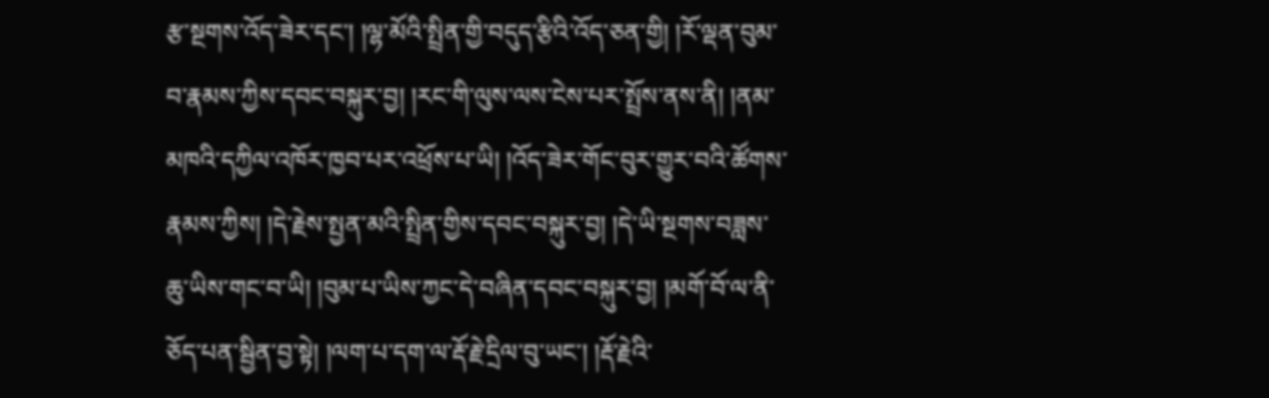རྩ་སྔགས་འོད་ཟེར་དང་། །ལྷ་མོའི་སྤྲིན་གྱི་བདུད་རྩིའི་འོད་ཅན་གྱི། །རོ་ལྡན་བུམ་བ་རྣམས་ཀྱིས་དབང་བསྐུར་བྱ། །རང་གི་ལུས་ལས་ངེས་པར་སྤྲོས་ནས་ནི། །ནམ་མཁའི་དཀྱིལ་འཁོར་ཁྱབ་པར་འཕྲོས་པ་ཡི། །འོད་ཟེར་གོང་བུར་གྱུར་བའི་ཚོགས་རྣམས་ཀྱིས། །དེ་རྗེས་སྤྱན་མའི་སྤྲིན་གྱིས་དབང་བསྐུར་བྱ། །དེ་ཡི་སྔགས་བཟླས་ཆུ་ཡིས་གང་བ་ཡི། །བུམ་པ་ཡིས་ཀྱང་དེ་བཞིན་དབང་བསྐུར་བྱ། །མགོ་བོ་ལ་ནི་ཅོད་པན་སྦྱིན་བྱ་སྟེ། །ལག་པ་དག་ལ་རྡོ་རྗེ་དྲིལ་བུ་ཡང་། །རྡོ་རྗེའི་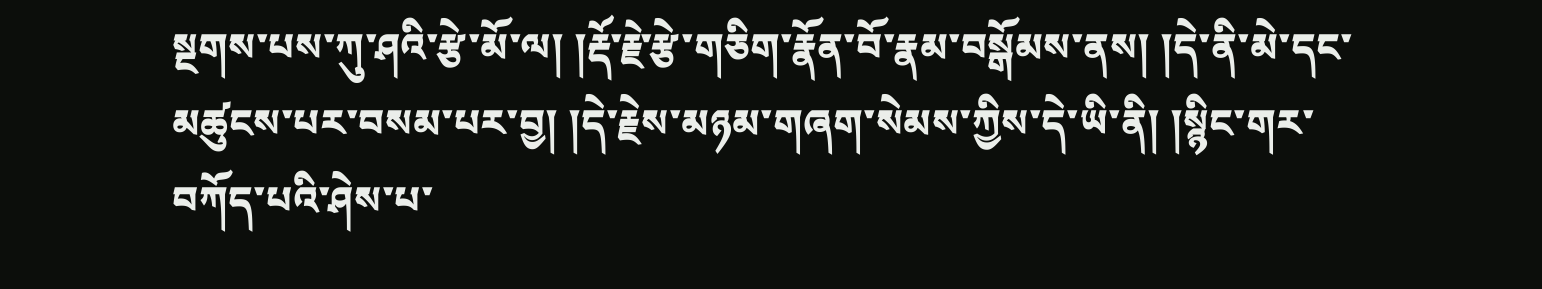སྔགས་པས་ཀུ་ཤའི་རྩེ་མོ་ལ། །རྡོ་རྗེ་རྩེ་གཅིག་རྣོན་བོ་རྣམ་བསྒོམས་ནས། །དེ་ནི་མེ་དང་མཚུངས་པར་བསམ་པར་བྱ། །དེ་རྗེས་མཉམ་གཞག་སེམས་ཀྱིས་དེ་ཡི་ནི། །སྙིང་གར་བཀོད་པའི་ཤེས་པ་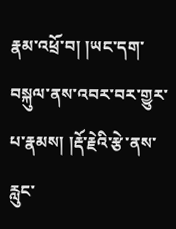རྣམ་འཕྲོ་བ། །ཡང་དག་བསྐུལ་ནས་འབར་བར་གྱུར་པ་རྣམས། །རྡོ་རྗེའི་རྩེ་ནས་རླུང་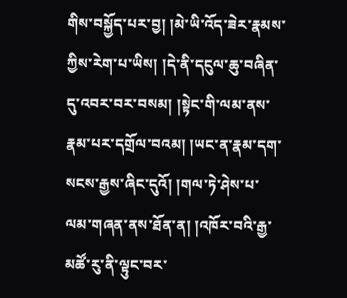གིས་བསྐྱོད་པར་བྱ། །མེ་ཡི་འོད་ཟེར་རྣམས་ཀྱིས་རེག་པ་ཡིས། །དེ་ནི་དངུལ་ཆུ་བཞིན་དུ་འབར་བར་བསམ། །སྟེང་གི་ལམ་ནས་རྣམ་པར་དགྲོལ་བའམ། །ཡང་ན་རྣམ་དག་སངས་རྒྱས་ཞིང་དུའོ། །གལ་ཏེ་ཤེས་པ་ལམ་གཞན་ནས་ཐོན་ན། །འཁོར་བའི་རྒྱ་མཚོ་རུ་ནི་ལྟུང་བར་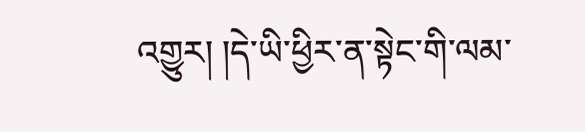འགྱུར། །དེ་ཡི་ཕྱིར་ན་སྟེང་གི་ལམ་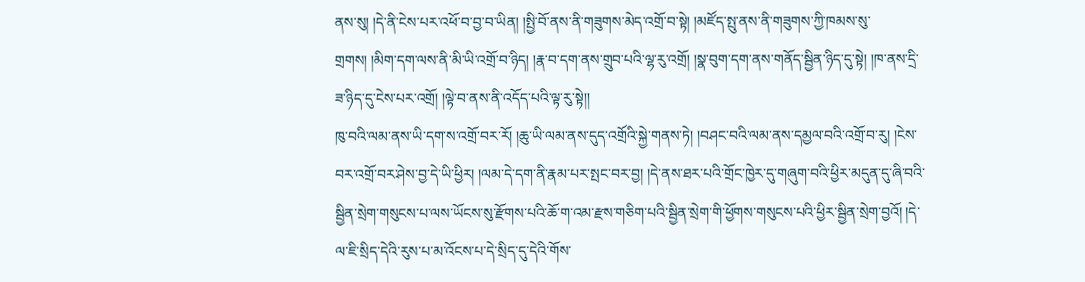ནས་སུ། །དེ་ནི་ངེས་པར་འཕོ་བ་བྱ་བ་ཡིན། །སྤྱི་བོ་ནས་ནི་གཟུགས་མེད་འགྲོ་བ་སྟེ། །མཛོད་སྤུ་ནས་ནི་གཟུགས་ཀྱི་ཁམས་སུ་གྲགས། །མིག་དག་ལས་ནི་མི་ཡི་འགྲོ་བ་ཉིད། །རྣ་བ་དག་ནས་གྲུབ་པའི་ལྷ་རུ་འགྲོ། །སྣ་བུག་དག་ནས་གནོད་སྦྱིན་ཉིད་དུ་སྟེ། །ཁ་ནས་དྲི་ཟ་ཉིད་དུ་ངེས་པར་འགྲོ། །ལྟེ་བ་ནས་ནི་འདོད་པའི་ལྟ་རུ་སྟེ།།
ཁུ་བའི་ལམ་ནས་ཡི་དག་ས་འགྲོ་བར་རོ། །ཆུ་ཡི་ལམ་ནས་དུད་འགྲོའི་སྐྱེ་གནས་ཏེ། །བཤང་བའི་ལམ་ནས་དམྱལ་བའི་འགྲོ་བ་རུ། །ངེས་བར་འགྲོ་བར་ཤེས་བྱ་དེ་ཡི་ཕྱིར། །ལམ་དེ་དག་ནི་རྣམ་པར་སྤང་བར་བྱ། །དེ་ནས་ཐར་པའི་གྲོང་ཁྱེར་དུ་གཞུག་བའི་ཕྱིར་མདུན་དུ་ཞི་བའི་སྦྱིན་སྲེག་གསུངས་པ་ལས་ཡོངས་སུ་རྫོགས་པའི་ཆོ་ག་འམ་རྫས་གཅིག་པའི་སྦྱིན་སྲེག་གི་ཕྱོགས་གསུངས་པའི་ཕྱིར་སྦྱིན་སྲེག་བྱའོ། །དེ་ལ་ཇི་སྲིད་དེའི་རུས་པ་མ་འོངས་པ་དེ་སྲིད་དུ་དེའི་གོས་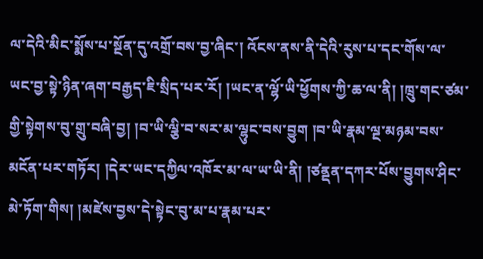ལ་དེའི་མིང་སྨོས་པ་སྔོན་དུ་འགྲོ་བས་བྱ་ཞིང་། འོངས་ནས་ནི་དེའི་རུས་པ་དང་གོས་ལ་ཡང་བྱ་སྟེ་ཉིན་ཞག་བརྒྱད་ཇི་སྲིད་པར་རོ། །ཡང་ན་ལྷོ་ཡི་ཕྱོགས་ཀྱི་ཆ་ལ་ནི། །ཁྲུ་གང་ཙམ་གྱི་སྟེགས་བུ་གྲུ་བཞི་བྱ། །བ་ཡི་ལྕི་བ་སར་མ་ལྷུང་བས་བྱུག །བ་ཡི་རྣམ་ལྔ་མཉམ་བས་མངོན་པར་གཏོར། །དེར་ཡང་དཀྱིལ་འཁོར་མ་ལ་ཡ་ཡི་ནི། །ཙནྡན་དཀར་པོས་བྱུགས་ཤིང་མེ་ཏོག་གིས། །མཛེས་བྱས་དེ་སྟེང་བུ་མ་པ་རྣམ་པར་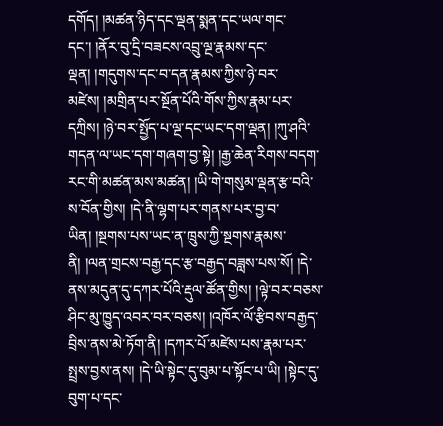དགོད། །མཚན་ཉིད་དང་ལྡན་སྨན་དང་ཡལ་གང་དང་། །ནོར་བུ་དྲི་བཟངས་འབྲུ་ལྔ་རྣམས་དང་ལྡན། །གདུགས་དང་བ་དན་རྣམས་ཀྱིས་ཉེ་བར་མཛེས། །མགྲིན་པར་སྔོན་པོའི་གོས་ཀྱིས་རྣམ་པར་དཀྲིས། །ཉེ་བར་སྤྱོད་པ་ལྔ་དང་ཡང་དག་ལྡན། །ཀུ་ཤའི་གདན་ལ་ཡང་དག་གཞག་བྱ་སྟེ། །རྒྱ་ཆེན་རིགས་བདག་རང་གི་མཚན་མས་མཚན། །ཡི་གེ་གསུམ་ལྡན་རྩ་བའི་ས་བོན་གྱིས། །དེ་ནི་ལྷག་པར་གནས་པར་བྱ་བ་ཡིན། །སྔགས་པས་ཡང་ན་ཁྲུས་ཀྱི་སྔགས་རྣམས་ནི། །ལན་གྲངས་བརྒྱ་དང་རྩ་བརྒྱད་བཟླས་པས་སོ། །དེ་ནས་མདུན་དུ་དཀར་པོའི་རྡུལ་ཚོན་གྱིས། །ལྟེ་བར་བཅས་ཤིང་མུ་ཁྱུད་འབར་བར་བཅས། །འཁོར་ལོ་རྩིབས་བརྒྱད་བྲིས་ནས་མེ་ཏོག་ནི། །དཀར་པོ་མཛེས་པས་རྣམ་པར་སྤྲས་བྱས་ནས། །དེ་ཡི་སྟེང་དུ་བུམ་པ་སྟོང་པ་ཡི། །སྟེང་དུ་བུག་པ་དང་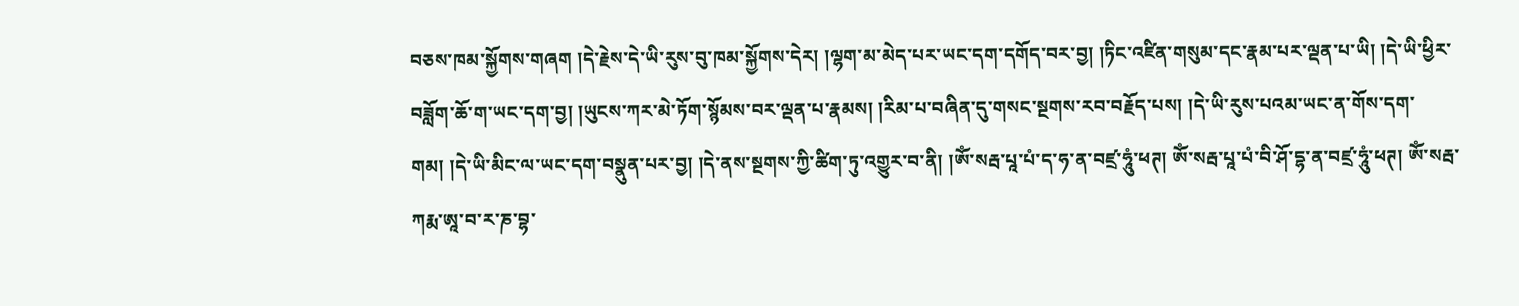བཅས་ཁམ་སྐྱོགས་གཞག །དེ་རྗེས་དེ་ཡི་རུས་བུ་ཁམ་སྐྱོགས་དེར། །ལྷག་མ་མེད་པར་ཡང་དག་དགོད་བར་བྱ། །ཏིང་འཛིན་གསུམ་དང་རྣམ་པར་ལྡན་པ་ཡི། །དེ་ཡི་ཕྱིར་བཟློག་ཆོ་ག་ཡང་དག་བྱ། །ཡུངས་ཀར་མེ་ཏོག་སྙོམས་བར་ལྡན་པ་རྣམས། །རིམ་པ་བཞིན་དུ་གསང་སྔགས་རབ་བརྗོད་པས། །དེ་ཡི་རུས་པའམ་ཡང་ན་གོས་དག་གམ། །དེ་ཡི་མིང་ལ་ཡང་དག་བསྣུན་པར་བྱ། །དེ་ནས་སྔགས་ཀྱི་ཚིག་ཏུ་འགྱུར་བ་ནི། །ཨོཾ་སརྦ་པཱ་པཾ་ད་ཧ་ན་བཛྲ་ཧཱུཾ་ཕཊ། ཨོཾ་སརྦ་པཱ་པཾ་བི་ཤོ་དྷ་ན་བཛྲ་ཧཱུཾ་ཕཊ། ཨོཾ་སརྦ་ཀརྨ་ཨཱ་བ་ར་ཎ་བྷ་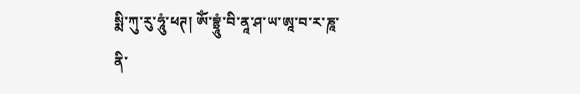སྨི་ཀུ་རུ་ཧཱུཾ་ཕཊ། ཨོཾ་བྷྲཱུཾ་བི་ནཱ་ཤ་ཡ་ཨཱ་བ་ར་ཎཱ་ནི་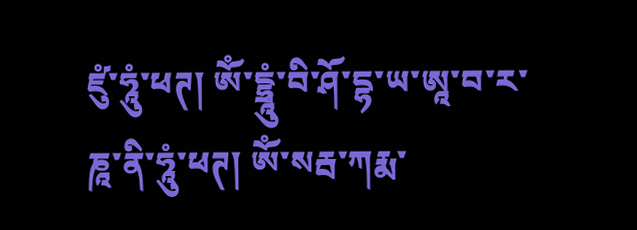ཛུཾ་ཧཱུཾ་ཕཊ། ཨོཾ་དྷྲཱུཾ་བི་ཤོ་དྷ་ཡ་ཨཱ་བ་ར་ཎཱ་ནི་ཧཱུཾ་ཕཊ། ཨོཾ་སརྦ་ཀརྨ་